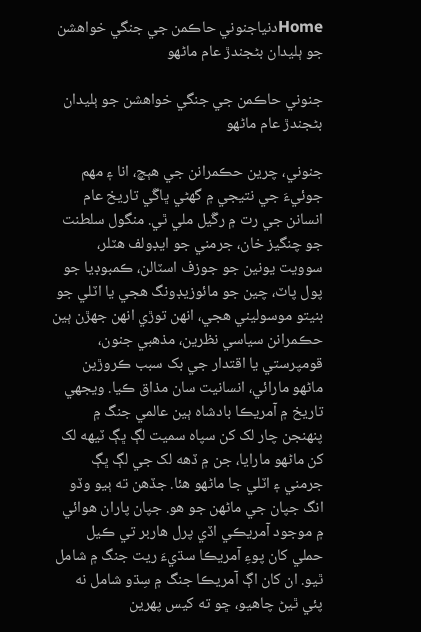Homeدنياجنوني حاڪمن جي جنگي خواهشن جو ٻليدان بڻجندڙ عام ماڻهو

جنوني حاڪمن جي جنگي خواهشن جو ٻليدان بڻجندڙ عام ماڻهو

جنوني، چرين حڪمرانن جي هٻچ، انا ۽ مھم جوئيءَ جي نتيجي ۾ گهڻي ڀاڱي تاريخ عام انسانن جي رت ۾ رڱيل ملي ٿي. منگول سلطنت جو چنگيز خان، جرمني جو ايڊولف هٽلر، سوويت يونين جو جوزف اسٽالن، ڪمبوڊيا جو پول پاٽ، چين جو مائوزيڊونگ هجي يا اٽلي جو بنيتو موسوليني هجي، انهن توڙي انهن جھڙن ٻين حڪمرانن سياسي نظرين، مذهبي جنون، قومپرستي يا اقتدار جي بک سبب ڪروڙين ماڻهو مارائي، انسانيت سان مذاق ڪيا. ويجهي تاريخ ۾ آمريڪا بادشاه ٻين عالمي جنگ ۾ پنھنجن چار لک کن سپاه سميت لڳ ڀڳ ٽيهه لک کن ماڻهو مارايا، جن ۾ ڏهه لک جي لڳ ڀڳ جرمني ۽ اٽلي جا ماڻهو هئا. جڏهن ته ٻيو وڏو انگ جپان جي ماڻهن جو هو. جپان پاران هوائي ۾ موجود آمريڪي اڏي پرل هاربر تي ڪيل حملي کان پوءِ آمريڪا سڌيءَ ريت جنگ ۾ شامل ٿيو. ان کان اڳ آمريڪا جنگ ۾ سِڌو شامل نه پئي ٿيڻ چاهيو، ڇو ته کيس پھرين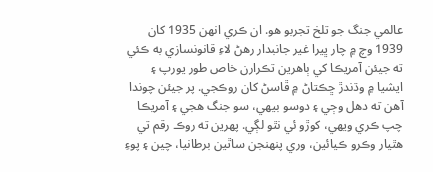عالمي جنگ جو تلخ تجربو هو. ان ڪري انهن 1935 کان 1939 وچ ۾ چار ڀيرا غير جانبدار رهڻ لاءِ قانونسازي به ڪئي ته جيئن آمريڪا کي ٻاهرين تڪرارن خاص طور يورپ ۽ ايشيا ۾ وڌندڙ ڇڪتاڻ ۾ ڦاسڻ کان روڪجي. پر جيئن چوندا آهن ته دهل وڄي ۽ دوسو بيھي، سو جنگ هجي ۽ آمريڪا چپ ڪري ويھي، کوڙو ئي نٿو لڳي. پھرين ته روڪ رقم تي هٿيار وڪرو ڪيائين، وري پنھنجن ساٿين برطانيا، چين ۽ پوءِ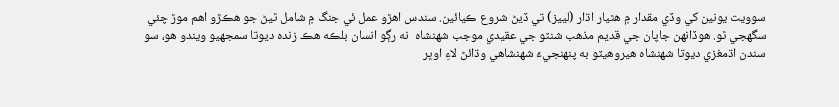سوويت يونين کي وڏي مقدار ۾ هٿيار اڌار (لييز) تي ڏيڻ شروع ڪيائين. سندس اهڙو عمل ئي جنگ ۾ شامل ٿيڻ جو هڪڙو اهم موڙ چئي سگهجي ٿو. ھوڏانھن جاپان جي قديم مذهب شنٽو جي عقيدي موجب شهنشاه  نه رڳو انسان بلڪه هڪ زنده ديوتا سمجهيو ويندو هو، سو سندن اڌمغزي ديوتا شهنشاه هيروهيٽو به پنھنجيءَ شهنشاهي وڌائڻ لاءِ اوڀر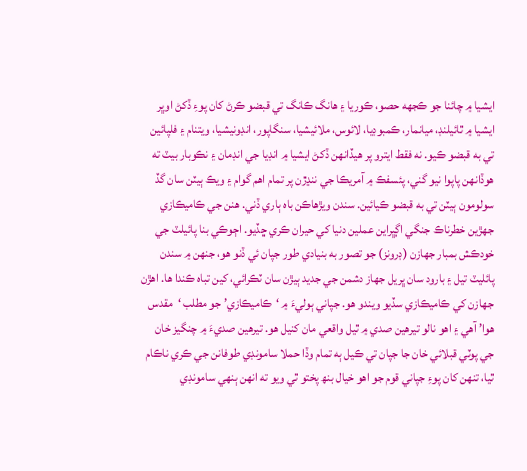ايشيا ۾ چائنا جو ڪجهه حصو، ڪوريا ۽ هانگ ڪانگ تي قبضو ڪرڻ کان پوءِ ڏکڻ اوڀر ايشيا ۾ ٿائيلنڊ، ميانمار، ڪمبوڊيا، لائوس، ملائيشيا، سنگاپور، انڊونيشيا، ويتنام ۽ فلپائين تي به قبضو ڪيو. نه فقط ايترو پر ھيڏانھن ڏکڻ ايشيا ۾ انڊيا جي انڊمان ۽ نڪوبار بيٽ ته ھوڏانھن پاپوا نيو گني، پئسفڪ ۾ آمريڪا جي ننڍڙن پر تمام اهم گوام ۽ ويڪ ٻيٽن سان گڏ سولومون ٻيٽن تي به قبضو ڪيائين. سندن ويڙهاڪن باه ٻاري ڏني. هنن جي ڪاميڪازي جھڙين خطرناڪ جنگي اڳڀراين عملين دنيا کي حيران ڪري ڇڏيو. اڄوڪي بنا پائيلٽ جي خودڪش بمبار جھازن (ڊرونز) جو تصور به بنيادي طور جپان ئي ڏنو هو، جنھن ۾ سندن پائليٽ تيل ۽ بارود سان ڀريل جھاز دشمن جي جديد ٻيڙن سان ٽڪرائي، کين تباه ڪندا ها. اهڙن جھازن کي ڪاميڪازي سڏيو ويندو هو. جپاني ٻوليءَ ۾ ‘ڪاميڪازي’ جو مطلب ‘مقدس هوا’ آهي ۽ اهو نالو تيرهين صدي ۾ ٿيل واقعي مان کنيل هو. تيرهين صديءَ ۾ چنگيز خان جي پوٽي قبلائي خان جا جپان تي ڪيل ٻه تمام وڏا حملا سامونڊي طوفانن جي ڪري ناڪام ٿيا، تنھن کان پوءِ جپاني قوم جو اهو خيال بنھ پختو ٿي ويو ته انهن ٻنهي سامونڊي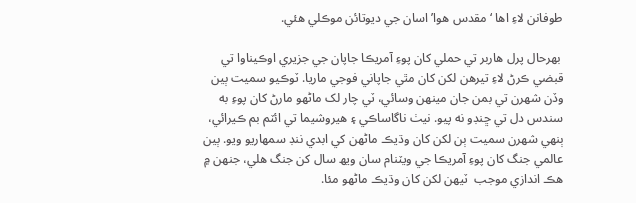طوفانن لاءِ اها ‘مقدس هوا’ اسان جي ديوتائن موڪلي هئي.

 بهرحال پرل هاربر تي حملي کان پوءِ آمريڪا جاپان جي جزيري اوڪيناوا تي قبضي ڪرڻ لاءِ تيرهن لکن کان مٿي جاپاني فوجي ماريا. ٽوڪيو سميت ٻين وڏن شھرن تي بمن جان مينھن وسائي، ٽي چار لک ماڻهو مارڻ کان پوءِ به سندس دل تي ڇنڊو نه پيو. نيٺ ناگاساڪي ۽ هيروشيما تي ائٽم بم ڪيرائي، ٻنهي شھرن سميت ٻن لکن کان وڌيڪ ماڻهن کي ابدي ننڊ سمھاريو ويو. ٻين عالمي جنگ کان پوءِ آمريڪا جي ويٽنام سان ويھ سال کن جنگ هلي، جنھن ۾ هڪ اندازي موجب  ٽيهن لکن کان وڌيڪ ماڻهو مئا.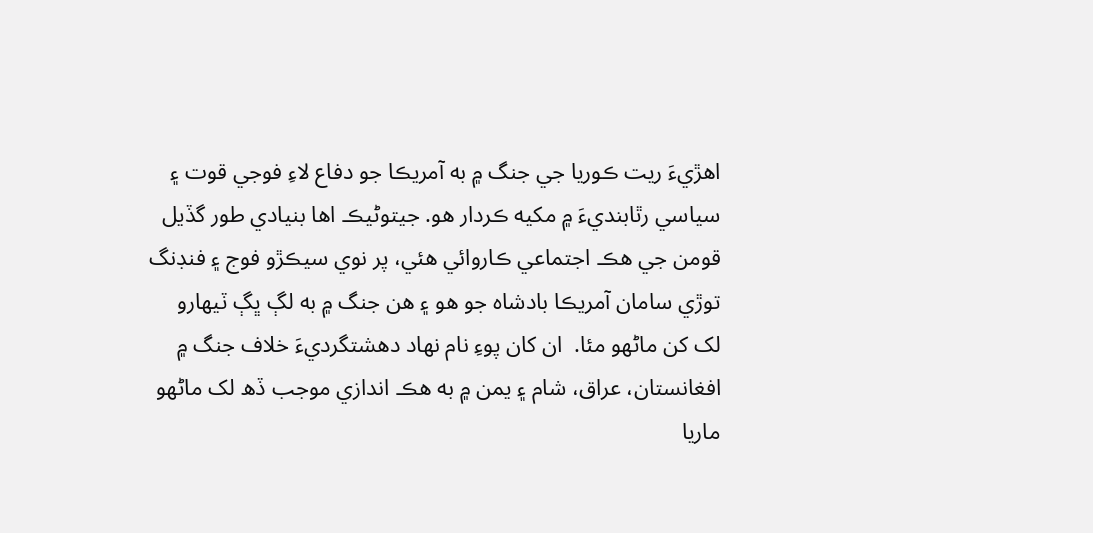اهڙيءَ ريت ڪوريا جي جنگ ۾ به آمريڪا جو دفاع لاءِ فوجي قوت ۽ سياسي رٿابنديءَ ۾ مکيه ڪردار هو. جيتوڻيڪ اها بنيادي طور گڏيل قومن جي هڪ اجتماعي ڪاروائي هئي، پر نوي سيڪڙو فوج ۽ فنڊنگ توڙي سامان آمريڪا بادشاه جو هو ۽ هن جنگ ۾ به لڳ ڀڳ ٽيهارو لک کن ماڻهو مئا.  ان کان پوءِ نام نهاد دهشتگرديءَ خلاف جنگ ۾ افغانستان، عراق، شام ۽ يمن ۾ به هڪ اندازي موجب ڏھ لک ماڻهو ماريا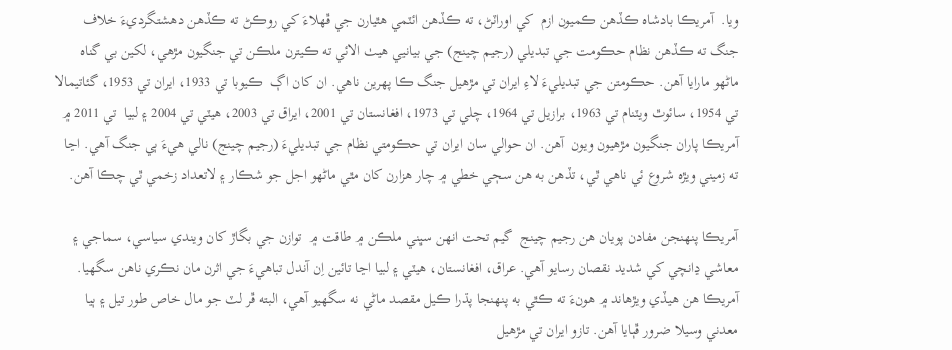ويا.  آمريڪا بادشاه ڪڏهن ڪميون ازم  کي اوراٽڻ، ته ڪڏهن ائٽمي هٿيارن جي ڦهلاءَ کي روڪڻ ته ڪڏهن دهشتگرديءَ خلاف جنگ ته ڪڏهن نظام حڪومت جي تبديلي (رجيم چينج) جي بيانيي هيٺ الائي ته ڪيترن ملڪن تي جنگيون مڙهي، لکين بي گناه ماڻهو مارايا آهن. حڪومتن جي تبديليءَ لاءِ ايران تي مڙهيل جنگ ڪا پھرين ناهي. ان کان اڳ  ڪيوبا تي 1933، ايران تي 1953، گئاتيمالا تي 1954، سائوٿ ويٽنام تي 1963، برازيل تي 1964، چلي تي 1973، افغانستان تي 2001، ايراق تي 2003، هيٽي تي 2004 ۽ لبيا  تي 2011 ۾ آمريڪا پاران جنگيون مڙهيون ويون  آهن. ان حوالي سان ايران تي حڪومتي نظام جي تبديليءَ (رجيم چينج) نالي هيءَ ٻي جنگ آهي. اڃا ته زميني ويڙه شروع ئي ناهي ٿي، تڏهن به هن سڄي خطي ۾ چار هزارن کان مٿي ماڻهو اجل جو شڪار ۽ لاتعداد زخمي ٿي چڪا آهن.

آمريڪا پنھنجن مفادن پويان هن رجيم چينج  گيم تحت انهن سڀني ملڪن ۾ طاقت ۾  توازن جي بگاڙ کان ويندي سياسي، سماجي ۽ معاشي ڍانچي کي شديد نقصان رسايو آهي. عراق، افغانستان، هيٽي ۽ لبيا اڃا تائين اِن آندل تباهيءَ جي اثرن مان نڪري ناهن سگهيا. آمريڪا هن هيڏي ويڙهاند ۾ هونءَ ته ڪٿي به پنھنجا پڌرا ڪيل مقصد ماڻي نه سگهيو آهي، البته ڦر لٽ جو مال خاص طور تيل ۽ ٻيا معدني وسيلا ضرور ڦٻايا آهن. تازو ايران تي مڙهيل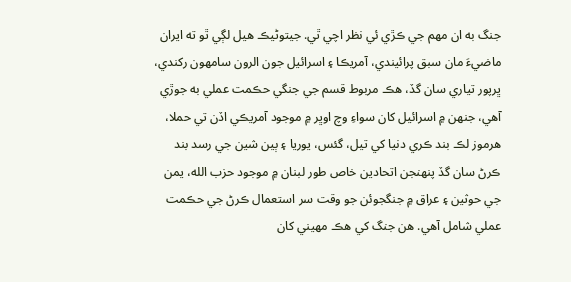جنگ به ان مھم جي ڪڙي ئي نظر اچي ٿي. جيتوڻيڪ هيل لڳي ٿو ته ايران ماضيءَ مان سبق پرائيندي، آمريڪا ۽ اسرائيل جون الرون سامهون رکندي، ڀرپور تياري سان گڏ، هڪ مربوط قسم جي جنگي حڪمت عملي به جوڙي آهي، جنھن ۾ اسرائيل کان سواءِ وچ اوڀر ۾ موجود آمريڪي اڏن تي حملا، هرموز لڪ بند ڪري دنيا کي تيل، گئس، يوريا ۽ ٻين شين جي رسد بند ڪرڻ سان گڏ پنهنجن اتحادين خاص طور لبنان ۾ موجود حزب الله، يمن جي حوثين ۽ عراق ۾ جنگجوئن جو وقت سر استعمال ڪرڻ جي حڪمت عملي شامل آهي. هن جنگ کي هڪ مھيني کان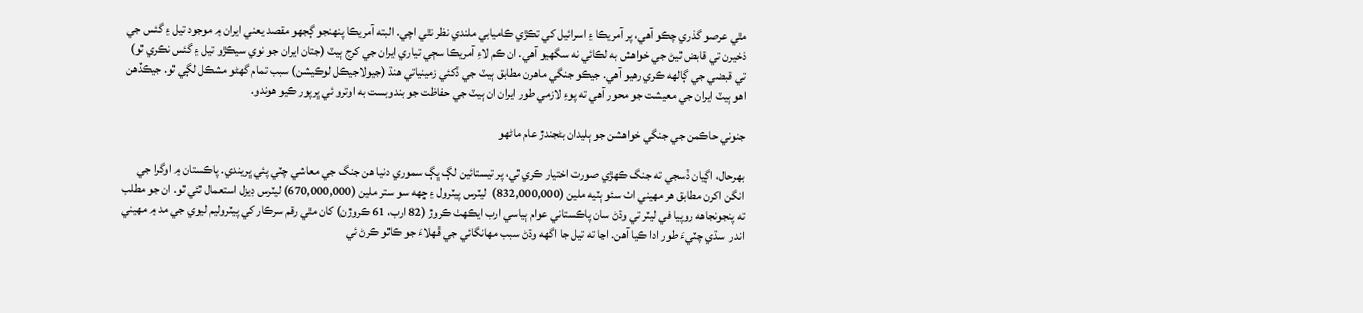مٿي عرصو گذري چڪو آهي، پر آمريڪا ۽ اسرائيل کي تڪڙي ڪاميابي ملندي نظر نٿي اچي. البته آمريڪا پنھنجو ڳجهو مقصد يعني ايران ۾ موجود تيل ۽ گئس جي ذخيرن تي قابض ٿيڻ جي خواهش به لڪائي نه سگهيو آهي. ان ڪم لاءِ آمريڪا سڄي تياري ايران جي کرج ٻيٽ (جتان ايران جو نوي سيڪڙو تيل ۽ گئس نڪري ٿو) تي قبضي جي ڳالهه ڪري رهيو آهي. جيڪو جنگي ماهرن مطابق ٻيٽ جي ڏکئي زمينياتي هنڌ (جيولاجيڪل لوڪيشن) سبب تمام گهڻو مشڪل لڳي ٿو. جيڪڏهن اهو ٻيٽ ايران جي معيشت جو محور آهي ته پوءِ لازمي طور ايران ان ٻيٽ جي حفاظت جو بندوبست به اوترو ئي ڀرپور ڪيو هوندو.

جنوني حاڪمن جي جنگي خواهشن جو ٻليدان بڻجندڙ عام ماڻهو

بھرحال، اڳيان ڏسجي ته جنگ ڪھڙي صورت اختيار ڪري ٿي، پر تيستائين لڳ ڀڳ سموري دنيا هن جنگ جي معاشي چٽي پئي ڀريندي. پاڪستان ۾ اوگرا جي انگن اکرن مطابق هر مھيني اٺ سئو ٻٽيه ملين (832,000,000)  ليٽرس پيٽرول ۽ ڇهه سو ستر ملين (670,000,000) ليٽرس ڊيزل استعمال ٿئي ٿو. ان جو مطلب ته پنجونجاهه روپيا في ليٽر تي وڌڻ سان پاڪستاني عوام ٻياسي ارب ايڪهٺ ڪروڙ (82 ارب، 61 ڪروڙن) کان مٿي رقم سرڪار کي پيٽروليم ليوي جي مد ۾ مھيني اندر  سڌي چٽيءَ طور ادا ڪيا آهن. اڃا ته تيل جا اگهه وڌڻ سبب مهانگائي جي ڦهلاءَ جو ڪاٿو ڪرڻ ئي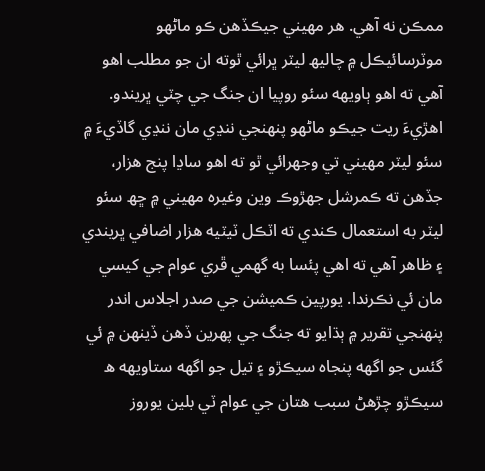ممڪن نه آهي. هر مھيني جيڪڏهن ڪو ماڻهو موٽرسائيڪل ۾ چاليھ ليٽر ڀرائي ٿوته ان جو مطلب اهو آهي ته اهو ٻاويهه سئو روپيا ان جنگ جي چٽي ڀريندو. اهڙيءَ ريت جيڪو ماڻهو پنھنجي ننڍي مان ننڍي گاڏيءَ ۾ سئو ليٽر مھيني تي وجهرائي ٿو ته اهو ساڍا پنج هزار، جڏهن ته ڪمرشل جھڙوڪ وين وغيره مھيني ۾ ڇھ سئو ليٽر به استعمال ڪندي ته اٽڪل ٽيٽيه هزار اضافي ڀريندي ۽ ظاهر آهي ته اهي پئسا به گهمي ڦري عوام جي کيسي مان ئي نڪرندا. يورپين ڪميشن جي صدر اجلاس اندر پنھنجي تقرير ۾ ٻڌايو ته جنگ جي پھرين ڏهن ڏينھن ۾ ئي گئس جو اگهه پنجاه سيڪڙو ۽ تيل جو اگهه ستاويهه ه سيڪڙو چڙهڻ سبب هتان جي عوام ٽي بلين يوروز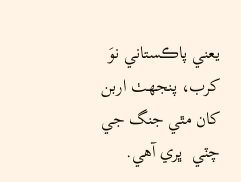يعني پاڪستاني نوَ کرب، پنجهٺ اربن کان مٿي جنگ جي چٽي  ڀري آهي.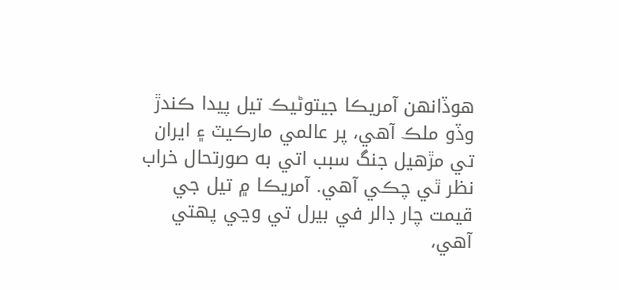ھوڏانھن آمريڪا جيتوڻيڪ تيل پيدا ڪندڙ وڏو ملڪ آهي، پر عالمي مارڪيٽ ۽ ايران تي مڙهيل جنگ سبب اتي به صورتحال خراب نظر ٿي چڪي آهي. آمريڪا ۾ تيل جي قيمت چار ڊالر في بيرل تي وڃي پھتي آهي،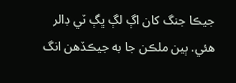جيڪا جنگ کان اڳ لڳ ڀڳ ٽي ڊالر هئي. ٻين ملڪن جا به جيڪڏهن انگ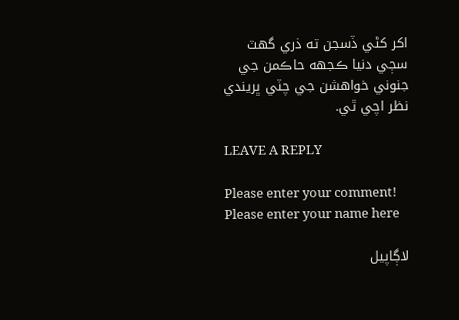اکر کڻي ڏسجن ته ذري گهٽ سڄي دنيا ڪجهه حاڪمن جي جنوني خواهشن جي چٽي ڀريندي نظر اچي ٿي.

LEAVE A REPLY

Please enter your comment!
Please enter your name here

لاڳاپيل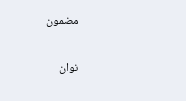مضمون

نوان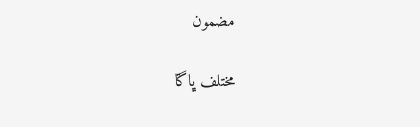مضمون

مختلف ڀاڱا